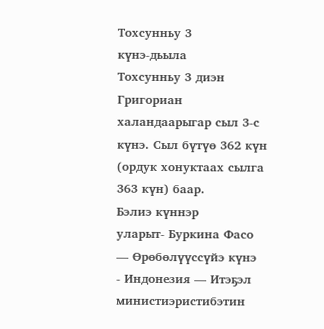Тохсунньу 3
күнэ-дьыла
Тохсунньу 3 диэн Григориан халандаарыгар сыл 3-с күнэ. Сыл бүтүө 362 күн (ордук хонуктаах сылга 363 күн) баар.
Бэлиэ күннэр
уларыт- Буркина Фасо — Өрөбөлүүссүйэ күнэ
- Индонезия — Итэҕэл министиэристибэтин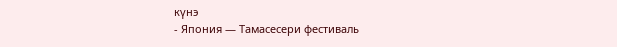күнэ
- Япония — Тамасесери фестиваль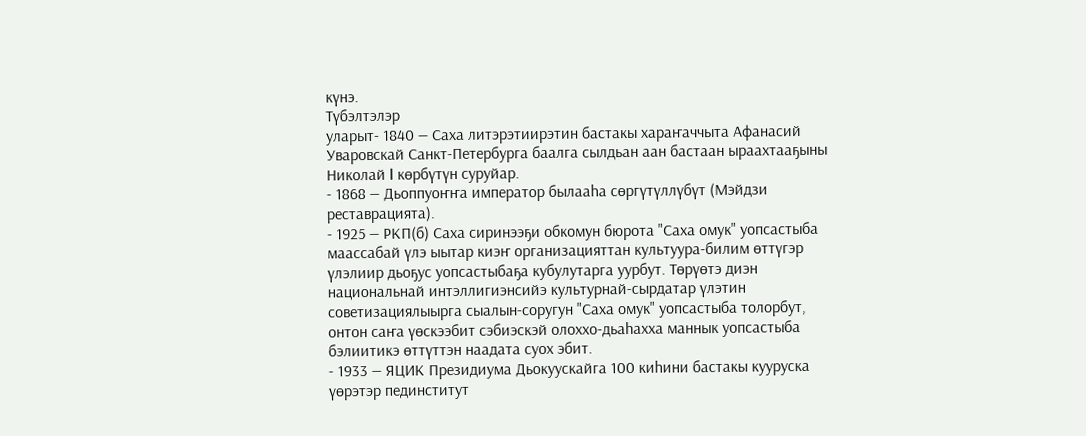күнэ.
Түбэлтэлэр
уларыт- 1840 — Cаха литэрэтиирэтин бастакы хараҥаччыта Афанасий Уваровскай Санкт-Петербурга баалга сылдьан аан бастаан ыраахтааҕыны Николай I көрбүтүн суруйар.
- 1868 — Дьоппуоҥҥа император былааһа сөргүтүллүбүт (Мэйдзи реставрацията).
- 1925 — РКП(б) Саха сиринээҕи обкомун бюрота "Саха омук" уопсастыба маассабай үлэ ыытар киэҥ организацияттан культуура-билим өттүгэр үлэлиир дьоҕус уопсастыбаҕа кубулутарга уурбут. Төрүөтэ диэн национальнай интэллигиэнсийэ культурнай-сырдатар үлэтин советизациялыырга сыалын-соругун "Саха омук" уопсастыба толорбут, онтон саҥа үөскээбит сэбиэскэй олоххо-дьаһахха маннык уопсастыба бэлиитикэ өттүттэн наадата суох эбит.
- 1933 — ЯЦИК Президиума Дьокуускайга 100 киһини бастакы кууруска үөрэтэр пединститут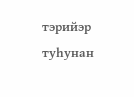тэрийэр туһунан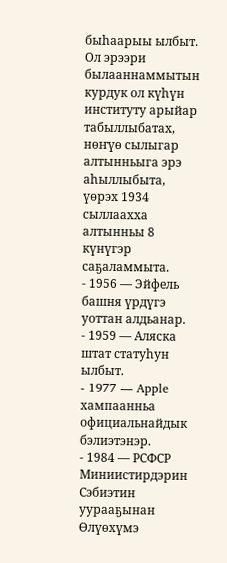быһаарыы ылбыт. Ол эрээри былааннаммытын курдук ол күһүн институту арыйар табыллыбатах, нөҥүө сылыгар алтынньыга эрэ аһыллыбыта, үөрэх 1934 сыллаахха алтынньы 8 күнүгэр саҕаламмыта.
- 1956 — Эйфель башня үрдүгэ уоттан алдьанар.
- 1959 — Аляска штат статуһун ылбыт.
- 1977 — Apple хампаанньа официальнайдык бэлиэтэнэр.
- 1984 — РСФСР Миниистирдэрин Сэбиэтин уурааҕынан Өлүөхүмэ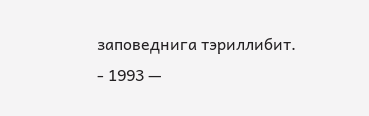заповеднига тэриллибит.
- 1993 —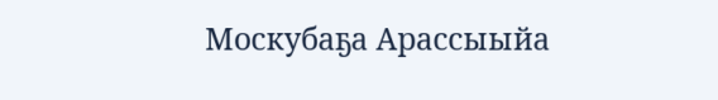Москубаҕа Арассыыйа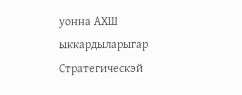уонна АХШ ыккардыларыгар Стратегическэй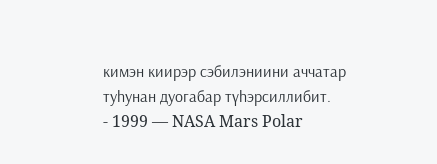кимэн киирэр сэбилэниини аччатар туһунан дуогабар түһэрсиллибит.
- 1999 — NASA Mars Polar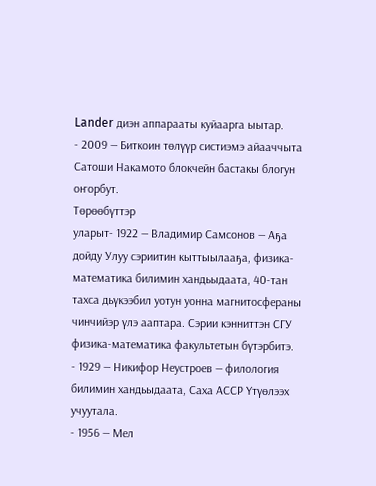Lander диэн аппарааты куйаарга ыытар.
- 2009 — Биткоин төлүүр систиэмэ айааччыта Сатоши Накамото блокчейн бастакы блогун оҥорбут.
Төрөөбүттэр
уларыт- 1922 — Владимир Самсонов — Аҕа дойду Улуу сэриитин кыттыылааҕа, физика-математика билимин хандьыдаата, 40-тан тахса дьүкээбил уотун уонна магнитосфераны чинчийэр үлэ ааптара. Сэрии кэнниттэн СГУ физика-математика факультетын бүтэрбитэ.
- 1929 — Никифор Неустроев — филология билимин хандьыдаата, Саха АССР Үтүөлээх учуутала.
- 1956 — Мел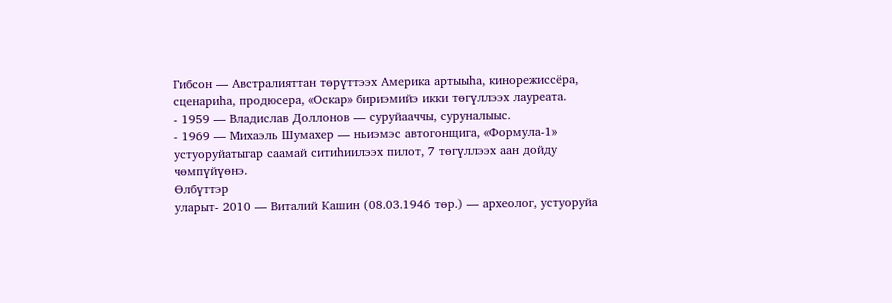Гибсон — Австралияттан төрүттээх Америка артыыһа, кинорежиссёра, сценариһа, продюсера, «Оскар» бириэмийэ икки төгүллээх лауреата.
- 1959 — Владислав Доллонов — суруйааччы, суруналыыс.
- 1969 — Михаэль Шумахер — ньиэмэс автогонщига, «Формула-1» устуоруйатыгар саамай ситиһиилээх пилот, 7 төгүллээх аан дойду чөмпүйүөнэ.
Өлбүттэр
уларыт- 2010 — Виталий Кашин (08.03.1946 төр.) — археолог, устуоруйа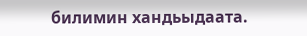билимин хандьыдаата.